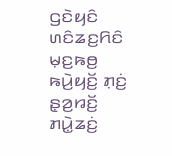ꤞꤢꤧꤟꤢꤨ ꤛꤢꤨꤘꤢ꤬ꤖꤢꤨ ꤗ꤫ꤢ꤬ꤒꤥ꤬ ꤒꤣꤧ꤬ꤟꤢꤩ꤬ ꤊ꤫ꤢꤦ꤬ ꤔ꤫ꤤ꤬ꤙꤢꤩ꤬ ꤊꤣꤧ꤭ꤘꤢꤦ꤬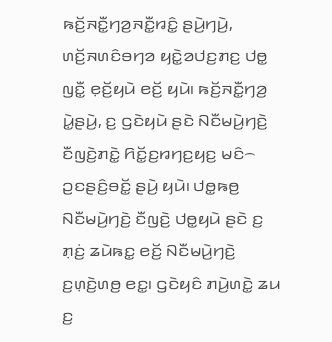ꤒꤢꤩ꤬ꤏꤢꤪ꤭ꤚꤤ꤬ꤏꤢꤪ꤭ꤙꤢꤨ꤭ ꤔꤣꤧ꤬ꤚꤣꤧ꤬, ꤛꤢꤩ꤬ꤏꤛꤢꤨꤋꤚꤤ ꤟꤢꤧ꤭ꤤꤓꤢ꤬ꤊꤢ꤬ ꤓꤥ꤭ ꤜꤢꤪ꤭ ꤕ꤫ꤢꤩ꤬ꤟꤣꤧ ꤕꤢꤩ꤬ ꤟꤣꤧ꤯ ꤒꤢꤩ꤬ꤏꤢꤪ꤭ꤚꤤ꤬ ꤣꤧ꤭ꤔꤣꤧ꤬, ꤢ꤬ ꤞꤢꤧꤟꤣꤧ ꤔꤢꤧ ꤡꤢꤪꤗꤣꤧ꤬ꤚꤢꤧ꤬ ꤢꤪꤜꤢꤧ꤬ꤊꤢꤧ꤭ ꤖꤢꤩ꤭ꤢ꤬ꤙꤚꤢ꤬ꤟꤢ꤬ ꤗꤢꤨ꤮ ꤑꤢꤔꤢꤨ꤬ꤋꤢꤩ꤭ ꤔꤣꤧ꤬ ꤟꤣꤧ꤯ ꤓꤥ꤭ꤒꤥ꤬ ꤡꤢꤪꤗꤣꤧ꤬ꤚꤢꤧ꤬ ꤢꤪꤜꤢꤧ꤬ ꤓꤥ꤭ꤟꤣꤧ ꤔꤢꤧ ꤢ꤬ ꤊ꤫ꤢꤦ꤬ ꤘꤣꤧꤒꤢ꤭ ꤕꤢꤩ꤬ ꤡꤢꤪꤗꤣꤧ꤬ꤚꤢꤧ꤬ ꤢ꤬ꤛ꤫ꤢꤧ꤬ꤛꤥ꤬ ꤕꤢ꤭꤯ ꤞꤢꤧꤟꤢꤨ ꤊꤣꤧ꤬ꤛꤢꤧ꤭ ꤘꤣ ꤢ꤬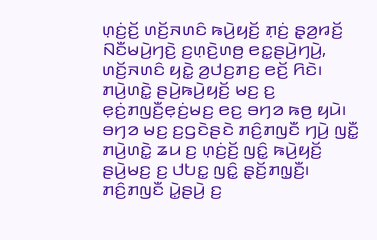ꤛ꤫ꤢꤦ꤬ꤢꤩ꤬ ꤛꤢꤩ꤬ꤏꤛꤢꤨ ꤒꤣꤧ꤬ꤟꤢꤩ꤬ ꤊ꤫ꤢꤦ꤬ ꤔ꤫ꤤ꤬ꤙꤢꤩ꤬ ꤡꤢꤪꤗꤣꤧ꤬ꤚꤢꤧ꤬ ꤢ꤬ꤛ꤫ꤢꤧ꤬ꤛꤥ꤬ ꤕꤢ꤭ꤔꤣꤧ꤬ꤚꤣꤧ꤬, ꤛꤢꤩ꤬ꤏꤛꤢꤨ ꤟꤢꤧ꤭ ꤤ꤬ꤓꤢ꤬ꤊꤢ꤬ ꤕꤢꤩ꤬ ꤖꤢꤧ꤯
ꤊꤣꤧ꤬ꤛꤢꤧ꤭ ꤔꤣꤧ꤬ꤒꤣꤧ꤬ꤟꤢꤩ꤬ ꤗꤢ꤬ ꤢ꤬ ꤕ꤫ꤢꤦ꤬ꤊꤜꤢꤪ꤬ꤕ꤫ꤢꤦ꤬ꤗꤢ꤬ ꤕꤢ꤬ ꤋꤚꤤ ꤒꤥ꤬ ꤟꤣꤧ꤯ ꤋꤚꤤ ꤗꤢ꤬ ꤢ꤬ꤞꤢꤧꤔꤢꤧ ꤊꤢꤨ꤬ꤊꤜꤢꤪ ꤚꤣꤧ꤬ ꤜꤢꤪ꤭ ꤊꤣꤧ꤬ꤛꤢꤧ꤭ ꤘꤣ ꤢ꤬ ꤛ꤫ꤢꤦ꤬ꤢꤩ꤬ ꤜꤢꤨ꤭ ꤒꤣꤧ꤬ꤟꤢꤩ꤬ ꤔꤣꤧ꤬ꤗꤢ꤬ ꤢ꤬ ꤓꤝꤢ꤭ ꤜꤢꤨ꤭ ꤔ꤫ꤢꤩ꤬ꤊꤜ꤫ꤢꤪ꤬꤯ ꤊꤢꤨ꤬ꤊꤜꤢꤪ ꤣꤧ꤭ꤔꤣꤧ꤬ ꤢ꤬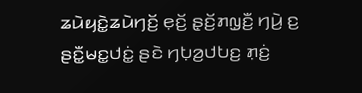ꤘꤣꤧꤟꤢꤧ꤭ꤘꤣꤧꤚꤢꤩ꤬ ꤕ꤫ꤢꤩ꤬ ꤔ꤫ꤢꤩ꤬ꤊꤜ꤫ꤢꤪ꤬ ꤚꤣꤧ꤬ ꤢ꤬ ꤔꤢꤪ꤭ꤗꤢ꤭ꤓꤢꤦ꤭ ꤔꤢꤧ ꤚꤝ꤫ꤤ꤬ꤓꤝꤢ꤬ ꤊ꤫ꤢꤦ꤬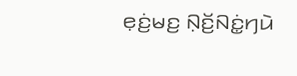ꤕ꤫ꤢꤦ꤬ꤗꤢ꤬ ꤡ꤫ꤢꤩ꤬ꤡꤢꤦ꤭ꤚꤣꤧ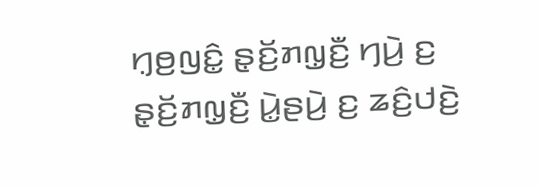ꤚ꤫ꤥ꤬ꤜꤢꤨ꤭ ꤔ꤫ꤢꤩ꤬ꤊꤜ꤫ꤢꤪ꤬ ꤚꤣꤧ꤬ ꤢ꤬ ꤔ꤫ꤢꤩ꤬ꤊꤜ꤫ꤢꤪ꤬ ꤣꤧ꤭ꤔꤣꤧ꤬ ꤢ꤬ ꤘꤢꤨ꤬ꤓꤢꤧ꤬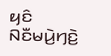ꤟꤢꤨ ꤡꤢꤪꤗꤣꤧ꤬ꤚꤢꤧ꤬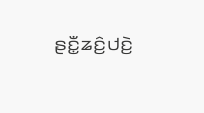ꤔꤢꤪ꤭ꤘꤢꤨ꤬ꤓꤢꤧ꤬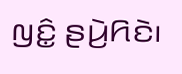ꤜꤢꤨ꤭ ꤔꤣꤧ꤬ꤖꤢꤧ꤯